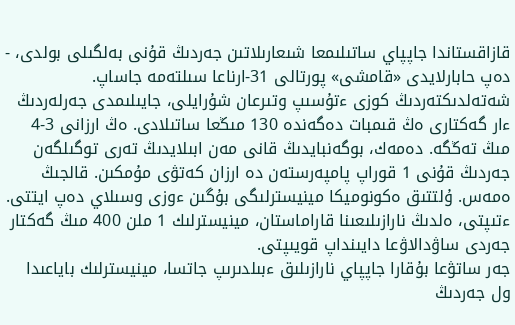قازاقستاندا جاپپاي ساتىلىمعا شىعارىلاتىن جەردىڭ قۇنى بەلگىلى بولدى، - دەپ حابارلايدى «قامشى» پورتالى 31-ارناعا سىلتەمە جاساپ.
شەتەلدىكتەردىڭ كوزى ءتۇسىپ وتىرعان شۇرايلى، جايىلىمدى جەرلەردىڭ ءار گەكتارى ەڭ قىمبات دەگەندە 130 مىڭعا ساتىلادى. ەڭ ارزانى 3-4 مىڭ تەڭگە. دەمەك، بوگەنبايدىڭ قانى مەن ابىلايدىڭ تەرى توگىلگەن جەردىڭ قۇنى 1 قوراپ پامپەرستەن دە ارزان كەتۋى مۇمكىن. قالجىڭ ەمەس. ۇلتتىق ەكونوميكا مينيسترلىگى بۇگىن ءوزى وسىلاي دەپ ايتتى. ءتىپتى، ەلدىڭ نارازىلىعىنا قاراماستان، مينيسترلىك 1 ملن 400 مىڭ گەكتار جەردى ساۋدالاۋعا دايىنداپ قويىپتى.
جەر ساتۋعا بۇقارا جاپپاي نارازىلىق ءبىلدىرىپ جاتسا، مينيسترلىك باياعىدا ول جەردىڭ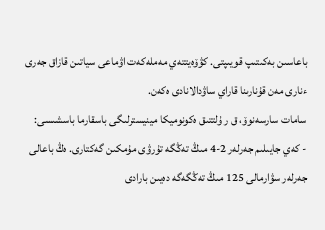باعاسىن بەكىتىپ قويىپتى. كۋۆەيتتەي مەملەكەت اۋماعى سياتىن قازاق جەرى ءنارى مەن قۇنارىنا قاراي ساۋدالانادى ەكەن.
سامات سارسەنوۆ، ق ر ۇلتتىق ەكونوميكا مينيسترلىگى باسقارما باسشىسى:
- كەي جايىلىم جەرلەر 2-4 مىڭ تەڭگە تۇرۋى مۇمكىن گەكتارى. ەڭ باعالى جەرلەر سۋارمالى 125 مىڭ تەڭگەگە دەيىن بارادى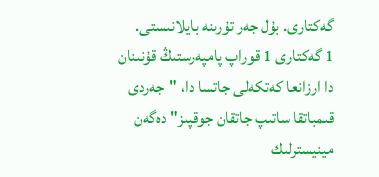گەكتارى. بۇل جەر تۇرىنە بايلانىستى.
1 گەكتارى 1 قوراپ پامپەرستىڭ قۇنىنان دا ارزانعا كەتكەلى جاتسا دا، "جەردى قىمباتقا ساتىپ جاتقان جوقپىز" دەگەن مينيسترلىك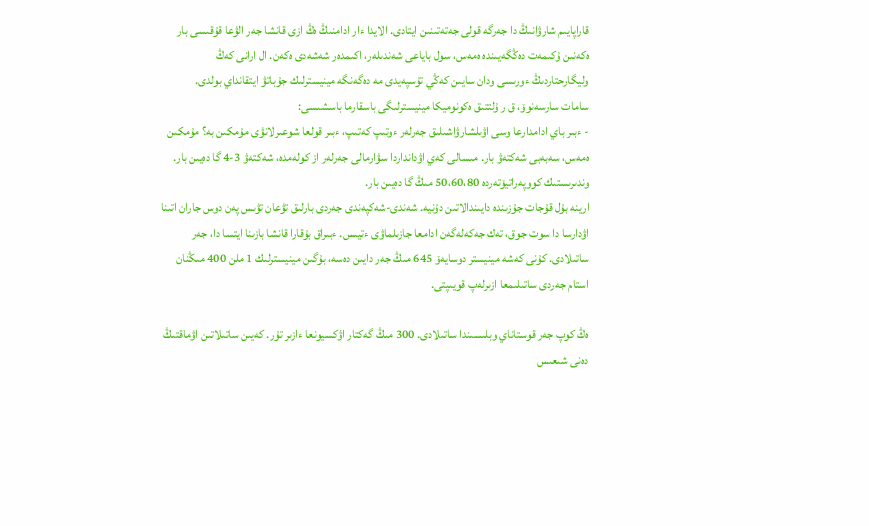قاراپايىم شارۋانىڭ دا جەرگە قولى جەتەتىنىن ايتادى. الايدا ءار ادامنىڭ ەڭ ازى قانشا جەر الۋعا قۇقىسى بار ەكەنىن ۇكىمەت دەڭگەيىندە ەمەس، سول باياعى شەندىلەر، اكىمدەر شەشەدى ەكەن. ال ارانى كەڭ وليگارحتاردىڭ ءورىسى ودان سايىن كەڭي تۇسپەيدى مە دەگەنگە مينيسترلىك جۇباتۋ ايتقانداي بولدى.
سامات سارسەنوۆ، ق ر ۇلتتىق ەكونوميكا مينيسترلىگى باسقارما باسشىسى:
- ءبىر باي ادامدارعا وسى اۋىلشارۋاشىلىق جەرلەر ءوتىپ كەتىپ، ءبىر قولعا شوعىرلانۋى مۇمكىن بە؟ مۇمكىن ەمەس، سەبەبى شەكتەۋ بار. مىسالى كەي اۋدانداردا سۋارمالى جەرلەر از كولەمدە، شەكتەۋ 3-4 گا دەيىن بار. وندىرىستىك كووپەراتيۆتەردە 50،60،80 مىڭ گا دەيىن بار.
ارينە بۇل قۇجات جۇزىندە دايىندالاتىن دۇنيە. شەندى-شەكپەندى جەردى بارلىق تۋعان تۋىس پەن دوس جاران اتىنا اۋدارسا دا سوت جوق، تەك جەكەلەگەن ادامعا جازىلماۋى ءتيىس. ءبىراق بۇقارا قانشا بازىنا ايتسا دا، جەر ساتىلادى. كۇنى كەشە مينيستر دوسايەۆ 645 مىڭ جەر دايىن دەسە، بۇگىن مينيسترلىك 1 ملن 400 مىڭنان استام جەردى ساتىلىمعا ازىرلەپ قويىپتى.

ەڭ كوپ جەر قوستاناي وبلىسىندا ساتىلادى. 300 مىڭ گەكتار اۋكسيونعا ءازىر تۇر. كەيىن ساتىلاتىن اۋماقتىڭ دەنى شىعىس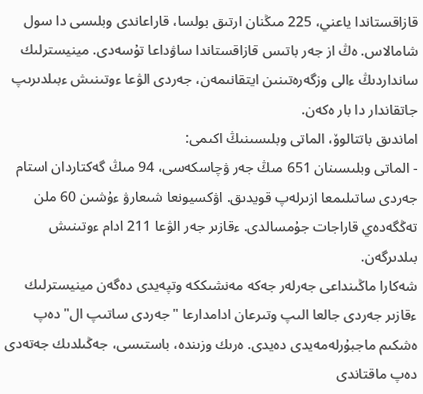قازاقستاندا ياعني، 225 مىڭنان ارتىق بولسا، قاراعاندى وبلىسى دا سول شامالاس. ەڭ از جەر باتىس قازاقستاندا ساۋداعا تۇسەدى. مينيسترلىك سانداردىڭ ءالى وزگەرەتىنىن ايتقانىمەن، جەردى الۋعا ءوتىنىش ءبىلدىرىپ جاتقاندار دا بار ەكەن.
اماندىق باتتالوۆ، الماتى وبلىسىنىڭ اكىمى:
- الماتى وبلىسىنان 651 مىڭ جەر ۋچاسكەسى، 94 مىڭ گەكتاردان استام جەردى ساتىلىمعا ازىرلەپ قويدىق. اۋكسيونعا شىعارۋ ءۇشىن 60 ملن تەڭگەدەي قاراجات جۇمسالدى. ءقازىر جەر الۋعا 211 ادام ءوتىنىش بىلدىرگەن.
شەكارا ماڭىنداعى جەرلەر جەكە مەنشىككە وتپەيدى دەگەن مينيسترلىك ءقازىر جەردى جالعا الىپ وتىرعان ادامدارعا "جەردى ساتىپ ال" دەپ ەشكىم ماجبۇرلەمەيدى دەيدى. ەرىك وزىندە، باستىسى، جەڭىلدىك جەتەدى دەپ ماقتاندى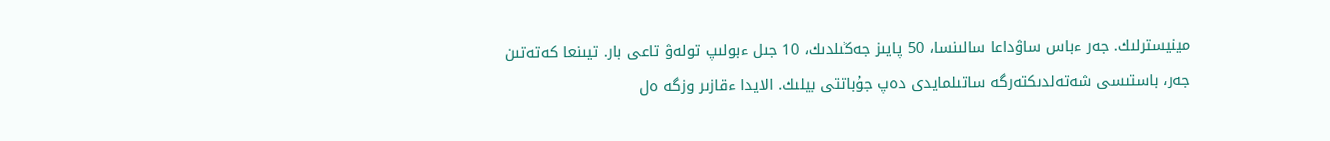مينيسترلىك. جەر ءباس ساۋداعا سالىنسا، 50 پايىز جەڭىلدىك، 10 جىل ءبولىپ تولەۋ تاعى بار. تيىنعا كەتەتىن جەر، باستىسى شەتەلدىكتەرگە ساتىلمايدى دەپ جۇباتتى بيلىك. الايدا ءقازىر وزگە ەل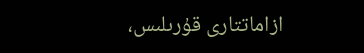ازاماتتارى قۇرىلىس،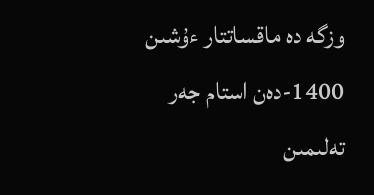وزگە دە ماقساتتار ءۇشىن 1400-دەن استام جەر تەلىمىن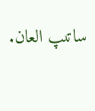ساتىپ العان.